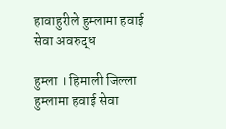हावाहुरीले हुम्लामा हवाई सेवा अवरुद्ध

हुम्ला । हिमाली जिल्ला हुम्लामा हवाई सेवा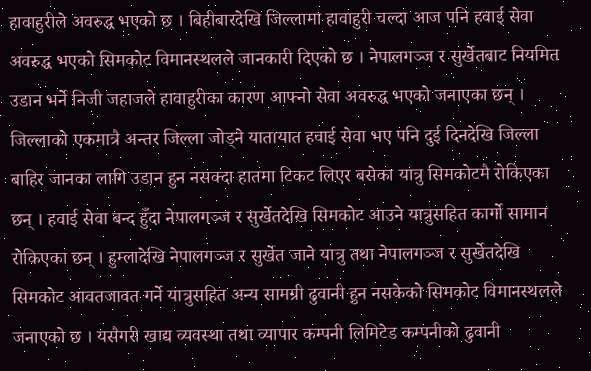हावाहुरीले अवरुद्ध भएको छ । बिहीबारदेखि जिल्लामा हावाहुरी चल्दा आज पनि हवाई सेवा अवरुद्ध भएको सिमकोट विमानस्थलले जानकारी दिएको छ । नेपालगञ्ज र सुर्खेतबाट नियमित उडान भर्ने निजी जहाजले हावाहुरीका कारण आफ्नो सेवा अवरुद्ध भएको जनाएका छन् । जिल्लाको एकमात्रै अन्तर जिल्ला जोड्ने यातायात हवाई सेवा भए पनि दुई दिनदेखि जिल्ला बाहिर जानका लागि उडान हुन नसक्दा हातमा टिकट लिएर बसेका यात्रु सिमकोटमै रोकिएका छन् । हवाई सेवा बन्द हुँदा नेपालगञ्ज र सुर्खेतदेखि सिमकोट आउने यात्रुसहित कार्गो सामान रोकिएका छन् । हुम्लादेखि नेपालगञ्ज र सुर्खेत जाने यात्रु तथा नेपालगञ्ज र सुर्खेतदेखि सिमकोट आवतजावत गर्ने यात्रुसहित अन्य सामग्री ढुवानी हुन नसकेको सिमकोट विमानस्थलले जनाएको छ । यसैगरी खाद्य व्यवस्था तथा व्यापार कम्पनी लिमिटेड कम्पनीको ढुवानी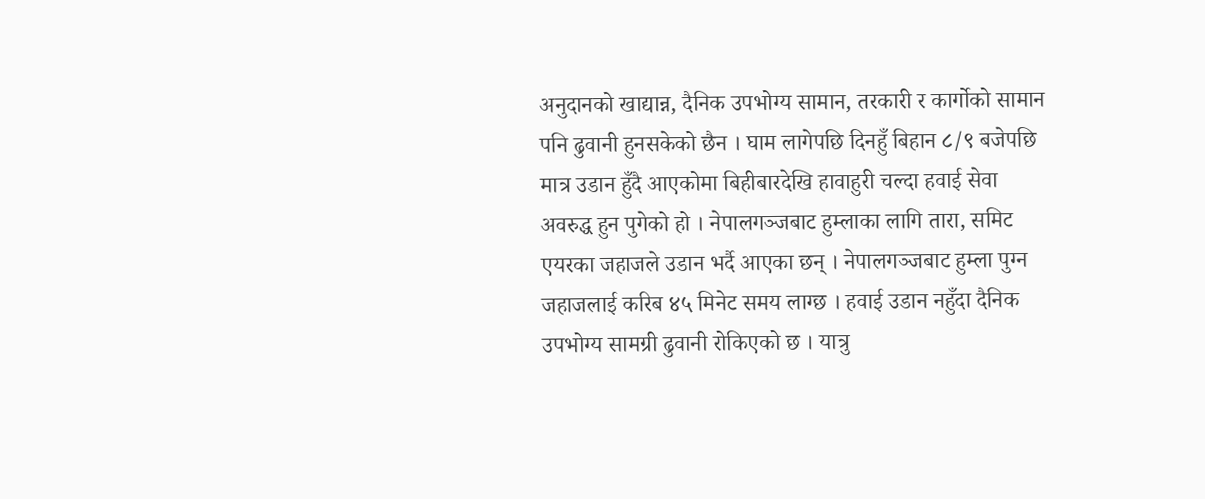अनुदानको खाद्यान्न, दैनिक उपभोग्य सामान, तरकारी र कार्गोको सामान पनि ढुवानी हुनसकेको छैन । घाम लागेपछि दिनहुँ बिहान ८/९ बजेपछि मात्र उडान हुँदै आएकोमा बिहीबारदेखि हावाहुरी चल्दा हवाई सेवा अवरुद्ध हुन पुगेको हो । नेपालगञ्जबाट हुम्लाका लागि तारा, समिट एयरका जहाजले उडान भर्दै आएका छन् । नेपालगञ्जबाट हुम्ला पुग्न जहाजलाई करिब ४५ मिनेट समय लाग्छ । हवाई उडान नहुँदा दैनिक उपभोग्य सामग्री ढुवानी रोकिएको छ । यात्रु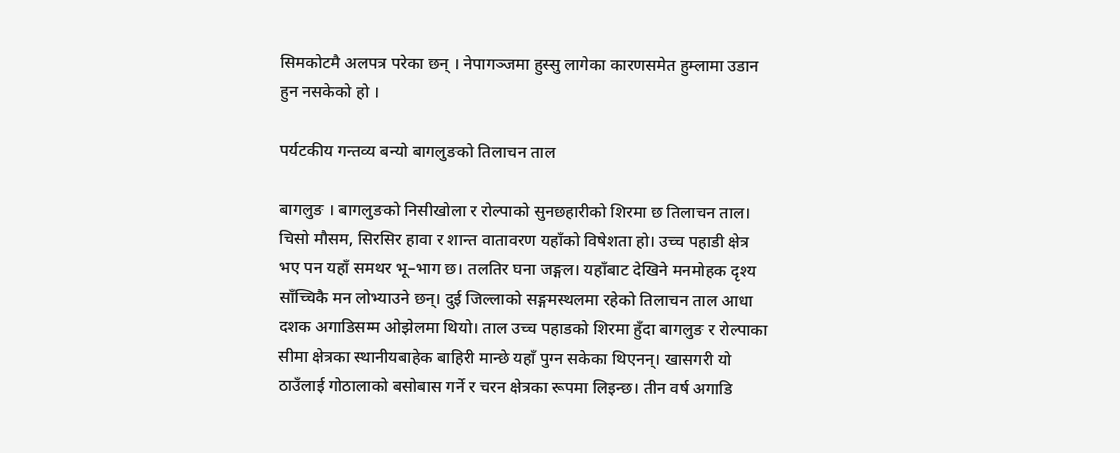सिमकोटमै अलपत्र परेका छन् । नेपागञ्जमा हुस्सु लागेका कारणसमेत हुम्लामा उडान हुन नसकेको हो ।

पर्यटकीय गन्तव्य बन्यो बागलुङको तिलाचन ताल

बागलुङ । बागलुङको निसीखोला र रोल्पाको सुनछहारीको शिरमा छ तिलाचन ताल। चिसो मौसम, सिरसिर हावा र शान्त वातावरण यहाँको विषेशता हो। उच्च पहाडी क्षेत्र भए पन यहाँ समथर भू–भाग छ। तलतिर घना जङ्गल। यहाँबाट देखिने मनमोहक दृश्य साँच्चिकै मन लोभ्याउने छन्। दुई जिल्लाको सङ्गमस्थलमा रहेको तिलाचन ताल आधा दशक अगाडिसम्म ओझेलमा थियो। ताल उच्च पहाडको शिरमा हुँदा बागलुङ र रोल्पाका सीमा क्षेत्रका स्थानीयबाहेक बाहिरी मान्छे यहाँ पुग्न सकेका थिएनन्। खासगरी यो ठाउँलाई गोठालाको बसोबास गर्ने र चरन क्षेत्रका रूपमा लिइन्छ। तीन वर्ष अगाडि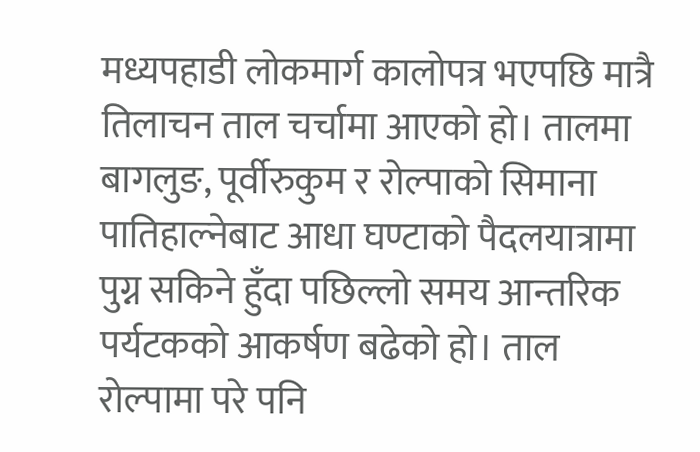मध्यपहाडी लोकमार्ग कालोपत्र भएपछि मात्रै तिलाचन ताल चर्चामा आएको हो। तालमा बागलुङ, पूर्वीरुकुम र रोल्पाको सिमाना पातिहाल्नेबाट आधा घण्टाको पैदलयात्रामा पुग्न सकिने हुँदा पछिल्लो समय आन्तरिक पर्यटकको आकर्षण बढेको हो। ताल रोल्पामा परे पनि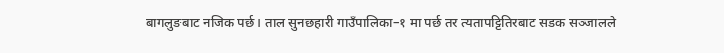बागलुङबाट नजिक पर्छ। ताल सुनछहारी गाउँपालिका–१ मा पर्छ तर त्यतापट्टितिरबाट सडक सञ्जालले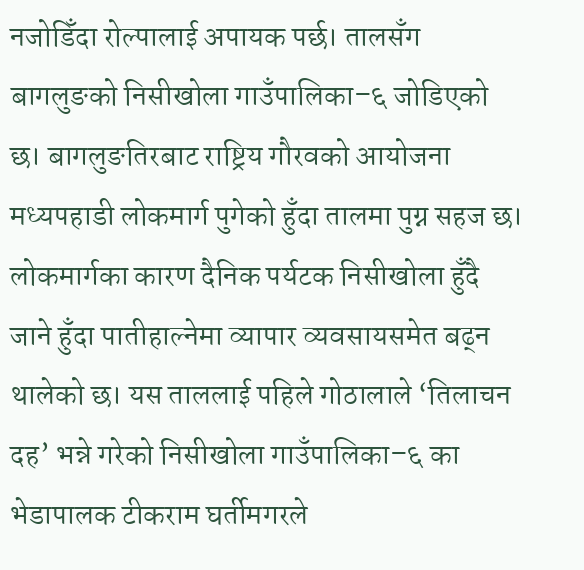नजोडिँदा रोल्पालाई अपायक पर्छ। तालसँग बागलुङको निसीखोला गाउँपालिका–६ जोडिएको छ। बागलुङतिरबाट राष्ट्रिय गौरवको आयोजना मध्यपहाडी लोकमार्ग पुगेको हुँदा तालमा पुग्न सहज छ। लोकमार्गका कारण दैनिक पर्यटक निसीखोला हुँदै जाने हुँदा पातीहाल्नेमा व्यापार व्यवसायसमेत बढ्न थालेको छ। यस ताललाई पहिले गोठालाले ‘तिलाचन दह’ भन्ने गरेको निसीखोला गाउँपालिका–६ का भेडापालक टीकराम घर्तीमगरले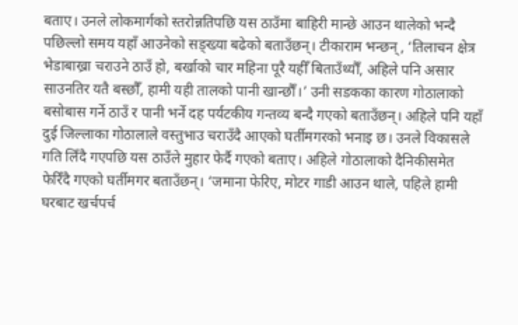बताए। उनले लोकमार्गको स्तरोन्नतिपछि यस ठाउँमा बाहिरी मान्छे आउन थालेको भन्दै पछिल्लो समय यहाँ आउनेको सङ्ख्या बढेको बताउँछन्। टीकाराम भन्छन्, ‘तिलाचन क्षेत्र भेडाबाख्रा चराउने ठाउँ हो, बर्खाको चार महिना पूरै यहीँ बिताउँथ्यौँ, अहिले पनि असार साउनतिर यतै बस्छौँ, हामी यही तालको पानी खान्छौँ।’ उनी सडकका कारण गोठालाको बसोबास गर्ने ठाउँ र पानी भर्ने दह पर्यटकीय गन्तव्य बन्दै गएको बताउँछन्। अहिले पनि यहाँ दुई जिल्लाका गोठालाले वस्तुभाउ चराउँदै आएको घर्तीमगरको भनाइ छ। उनले विकासले गति लिँदै गएपछि यस ठाउँले मुहार फेर्दै गएको बताए। अहिले गोठालाको दैनिकीसमेत फेरिँदै गएको घर्तीमगर बताउँछन्। ‘जमाना फेरिए, मोटर गाडी आउन थाले, पहिले हामी घरबाट खर्चपर्च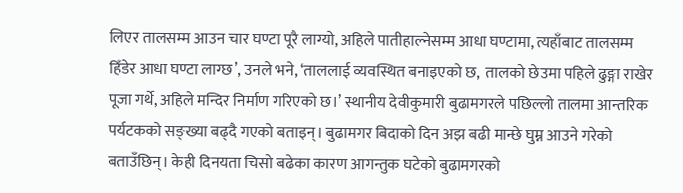लिएर तालसम्म आउन चार घण्टा पूरै लाग्यो, अहिले पातीहाल्नेसम्म आधा घण्टामा, त्यहाँबाट तालसम्म हिँडेर आधा घण्टा लाग्छ’, उनले भने, ‘ताललाई व्यवस्थित बनाइएको छ,  तालको छेउमा पहिले ढुङ्गा राखेर पूजा गर्थे, अहिले मन्दिर निर्माण गरिएको छ।’ स्थानीय देवीकुमारी बुढामगरले पछिल्लो तालमा आन्तरिक पर्यटकको सङ्ख्या बढ्दै गएको बताइन्। बुढामगर बिदाको दिन अझ बढी मान्छे घुम्न आउने गरेको बताउँछिन्। केही दिनयता चिसो बढेका कारण आगन्तुक घटेको बुढामगरको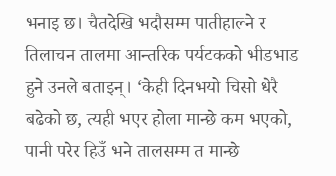भनाइ छ। चैतदेखि भदौसम्म पातीहाल्ने र तिलाचन तालमा आन्तरिक पर्यटकको भीडभाड हुने उनले बताइन्। ‘केही दिनभयो चिसो धेरै बढेको छ, त्यही भएर होला मान्छे कम भएको, पानी परेर हिउँ भने तालसम्म त मान्छे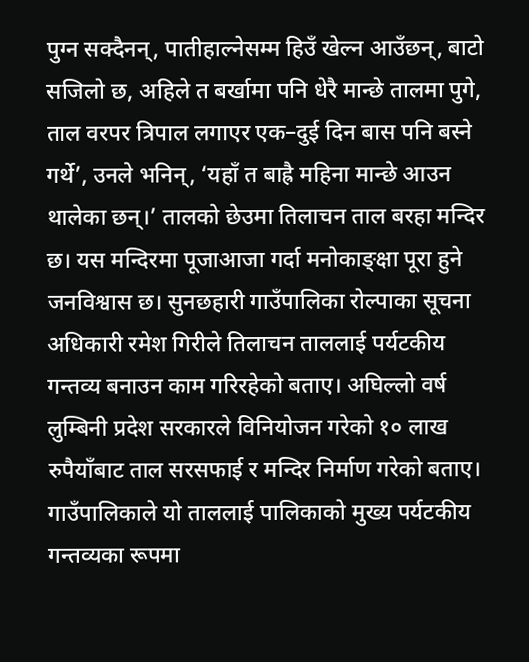पुग्न सक्दैनन्, पातीहाल्नेसम्म हिउँ खेल्न आउँछन्, बाटो सजिलो छ, अहिले त बर्खामा पनि धेरै मान्छे तालमा पुगे, ताल वरपर त्रिपाल लगाएर एक–दुई दिन बास पनि बस्ने गर्थे’, उनले भनिन्, ‘यहाँ त बाह्रै महिना मान्छे आउन थालेका छन्।’ तालको छेउमा तिलाचन ताल बरहा मन्दिर छ। यस मन्दिरमा पूजाआजा गर्दा मनोकाङ्क्षा पूरा हुने जनविश्वास छ। सुनछहारी गाउँपालिका रोल्पाका सूचना अधिकारी रमेश गिरीले तिलाचन ताललाई पर्यटकीय गन्तव्य बनाउन काम गरिरहेको बताए। अघिल्लो वर्ष लुम्बिनी प्रदेश सरकारले विनियोजन गरेको १० लाख रुपैयाँबाट ताल सरसफाई र मन्दिर निर्माण गरेको बताए। गाउँपालिकाले यो ताललाई पालिकाको मुख्य पर्यटकीय गन्तव्यका रूपमा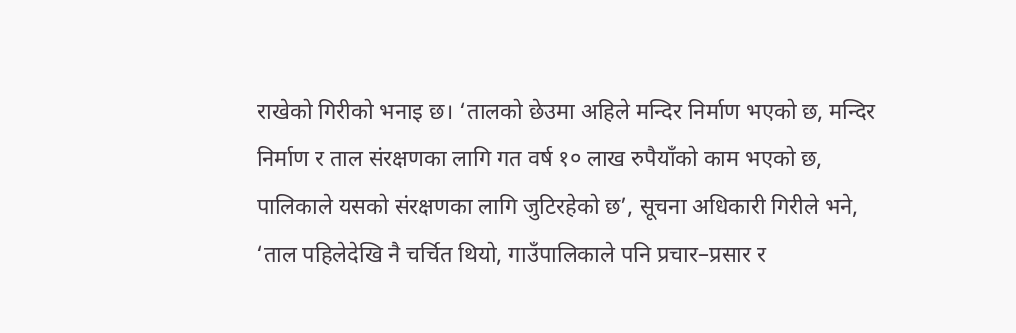राखेको गिरीको भनाइ छ। ‘तालको छेउमा अहिले मन्दिर निर्माण भएको छ, मन्दिर निर्माण र ताल संरक्षणका लागि गत वर्ष १० लाख रुपैयाँको काम भएको छ, पालिकाले यसको संरक्षणका लागि जुटिरहेको छ’, सूचना अधिकारी गिरीले भने, ‘ताल पहिलेदेखि नै चर्चित थियो, गाउँपालिकाले पनि प्रचार–प्रसार र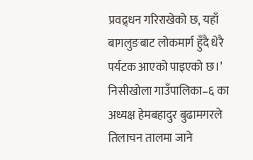प्रवद्र्धन गरिराखेको छ, यहाँ बागलुङबाट लोकमार्ग हुँदै धेरै पर्यटक आएको पाइएको छ।’ निसीखोला गाउँपालिका–६ का अध्यक्ष हेमबहादुर बुढामगरले तिलाचन तालमा जाने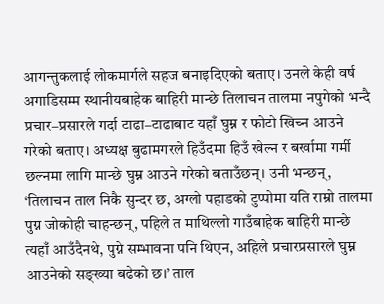आगन्तुकलाई लोकमार्गले सहज बनाइदिएको बताए। उनले केही वर्ष अगाडिसम्म स्थानीयबाहेक बाहिरी मान्छे तिलाचन तालमा नपुगेको भन्दै प्रचार–प्रसारले गर्दा टाढा–टाढाबाट यहाँ घुम्न र फोटो खिच्न आउने गरेको बताए। अध्यक्ष बुढामगरले हिउँदमा हिउँ खेल्न र बर्खामा गर्मी छल्नमा लागि मान्छे घुम्न आउने गरेको बताउँछन्। उनी भन्छन्, ‘तिलाचन ताल निकै सुन्दर छ, अग्लो पहाडको टुप्पोमा यति राम्रो तालमा पुग्न जोकोही चाहन्छन्, पहिले त माथिल्लो गाउँबाहेक बाहिरी मान्छे त्यहाँ आउँदैनथे, पुग्ने सम्भावना पनि थिएन, अहिले प्रचारप्रसारले घुम्न आउनेको सङ्ख्या बढेको छ।’ ताल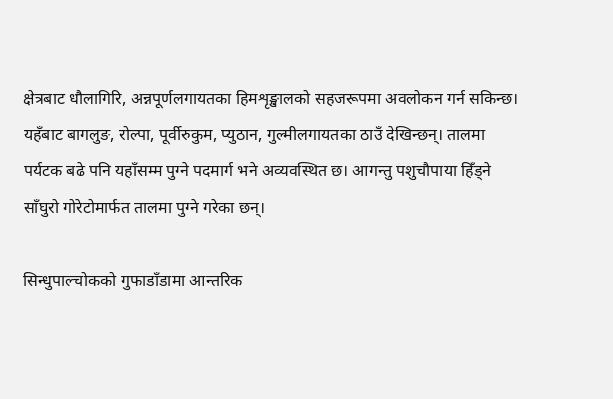क्षेत्रबाट धौलागिरि, अन्नपूर्णलगायतका हिमशृङ्खालको सहजरूपमा अवलोकन गर्न सकिन्छ। यहँबाट बागलुङ, रोल्पा, पूर्वीरुकुम, प्युठान, गुल्मीलगायतका ठाउँ देखिन्छन्। तालमा पर्यटक बढे पनि यहाँसम्म पुग्ने पदमार्ग भने अव्यवस्थित छ। आगन्तु पशुचौपाया हिँड्ने साँघुरो गोरेटोमार्फत तालमा पुग्ने गरेका छन्।

सिन्धुपाल्चोकको गुफाडाँडामा आन्तरिक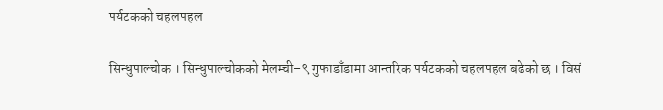पर्यटकको चहलपहल

सिन्धुपाल्चोक । सिन्धुपाल्चोकको मेलम्ची–९ गुफाडाँडामा आन्तरिक पर्यटकको चहलपहल बढेको छ । विसं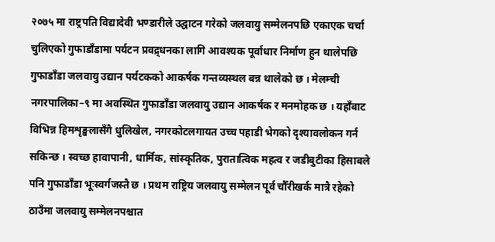२०७५ मा राष्ट्रपति विद्यादेवी भण्डारीले उद्घाटन गरेको जलवायु सम्मेलनपछि एकाएक चर्चा चुलिएको गुफाडाँडामा पर्यटन प्रवद्र्धनका लागि आवश्यक पूर्वाधार निर्माण हुन थालेपछि गुफाडाँडा जलवायु उद्यान पर्यटकको आकर्षक गन्तव्यस्थल बन्न थालेको छ । मेलम्ची नगरपालिका–९ मा अवस्थित गुफाडाँडा जलवायु उद्यान आकर्षक र मनमोहक छ । यहाँबाट विभिन्न हिमशृङ्खलासँगै धुलिखेल, नगरकोटलगायत उच्च पहाडी भेगको दृश्यावलोकन गर्न सकिन्छ । स्वच्छ हावापानी, धार्मिक, सांस्कृतिक, पुरातात्विक महत्व र जडीबुटीका हिसाबले पनि गुफाडाँडा भूःस्वर्गजस्तै छ । प्रथम राष्ट्रिय जलवायु सम्मेलन पूर्व चौँरीखर्क मात्रै रहेको ठाउँमा जलवायु सम्मेलनपश्चात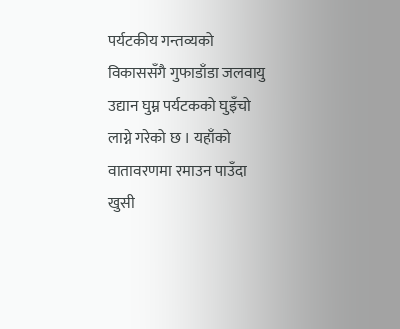पर्यटकीय गन्तव्यको विकाससँगै गुफाडाँडा जलवायु उद्यान घुम्न पर्यटकको घुइँचो लाग्ने गरेको छ । यहाँको वातावरणमा रमाउन पाउँदा खुसी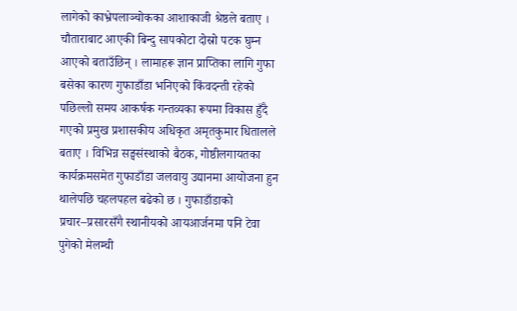लागेको काभ्रेपलाञ्चोकका आशाकाजी श्रेष्ठले बताए । चौताराबाट आएकी बिन्दु सापकोटा दोस्रो पटक घुम्न आएको बताउँछिन् । लामाहरू ज्ञान प्राप्तिका लागि गुफा बसेका कारण गुफाडाँडा भनिएको किंवदन्ती रहेको पछिल्लो समय आकर्षक गन्तव्यका रूपमा विकास हुँदै गएको प्रमुख प्रशासकीय अधिकृत अमृतकुमार धितालले बताए । विभिन्न सङ्घसंस्थाको बैठक, गोष्ठीलगायतका कार्यक्रमसमेत गुफाडाँडा जलवायु उद्यानमा आयोजना हुन थालेपछि चहलपहल बढेको छ । गुफाडाँडाको प्रचार–प्रसारसँगै स्थानीयको आयआर्जनमा पनि टेवा पुगेको मेलम्ची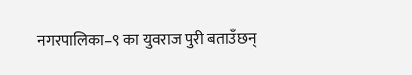नगरपालिका–९ का युवराज पुरी बताउँछन्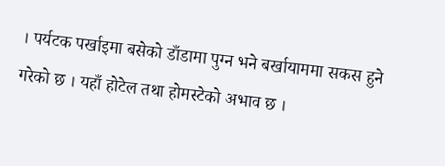। पर्यटक पर्खाइमा बसेको डाँडामा पुग्न भने बर्खायाममा सकस हुने गरेको छ । यहाँ होटेल तथा होमस्टेको अभाव छ ।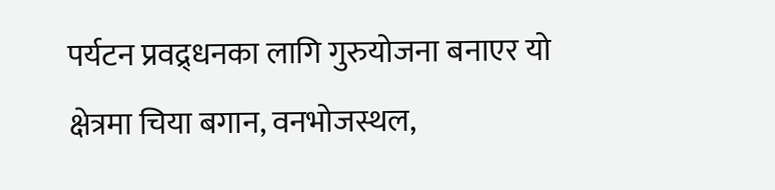पर्यटन प्रवद्र्धनका लागि गुरुयोजना बनाएर यो क्षेत्रमा चिया बगान, वनभोजस्थल,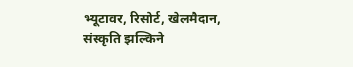भ्यूटावर, रिसोर्ट, खेलमैदान, संस्कृति झल्किने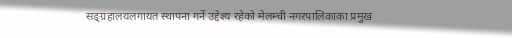सङ्ग्रहालयलगायत स्थापना गर्ने उद्देश्य रहेको मेलम्ची नगरपालिकाका प्रमुख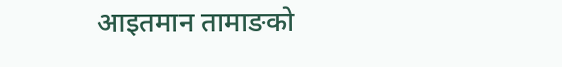आइतमान तामाङको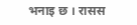भनाइ छ । रासस